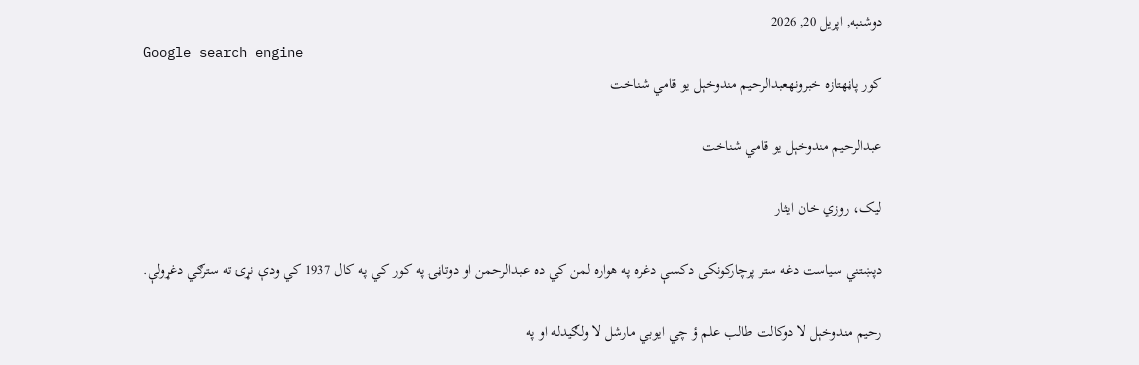دوشنبه, اپریل 20, 2026
Google search engine
کور پاڼهتازه خبرونهعبدالرحيم مندوخېل يو قامي شناخت

عبدالرحيم مندوخېل يو قامي شناخت

ليک، روزي خان ايثار

دپښتني سياست دغه ستر پرچارکونکی دکسې دغره په هواره لمن کي ده عبدالرحمن او دوتاڼۍ په کور کي په کال 1937 کي ودې نړۍ ته سترګي دغړولې.

رحيم مندوخېل لا دوکالت طالب علم ؤ چي ايوبي مارشل لا ولګيدله او په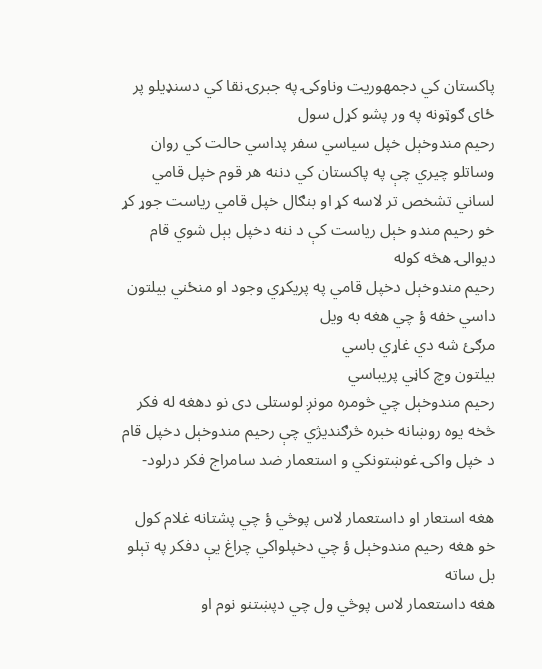پاکستان کي دجمهوريت وناوکۍ په جبرۍ نقا کي دسنډيلو پر ځای ګوټونه په ور پشو کړل سول
رحيم مندوخېل خپل سياسي سفر پداسي حالت کي روان وساتلو چيري چې په پاکستان کي دننه هر قوم خپل قامي لساني تشخص تر لاسه کړ او بنګال خپل قامي رياست جوړ کړ خو رحيم مندو خېل رياست کې د ننه دخپل بېل شوي قام ديوالۍ هڅه کوله
رحيم مندوخېل دخپل قامي په پريکړي وجود او منځني بيلتون داسي خفه ؤ چي هغه به ويل
مرګئ شه دي غاړي باسي
بيلتون وچ کاڼي پريباسي
رحيم مندوخېل چي څومره مونږ لوستلی دی نو دهغه له فکر څخه يوه روښانه خبره څرګنديژي چې رحيم مندوخېل دخپل قام د خپل واکۍ غوښتونکي و استعمار ضد سامراج فکر درلود-

هغه استعار او داستعمار لاس پوڅي ؤ چي پشتانه غلام کول خو هغه رحيم مندوخېل ؤ چي دخپلواکي چراغ يې دفکر په تېلو بل ساته
هغه داستعمار لاس پوڅي ول چي دپښتنو نوم او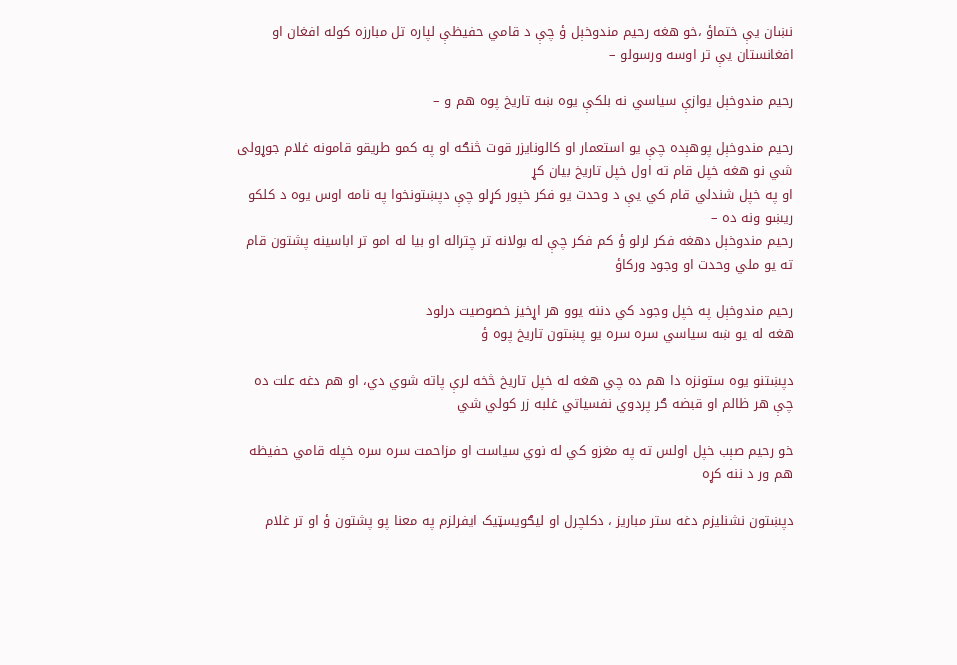نښان يې ختماؤ ،خو هغه رحيم مندوخېل ؤ چې د قامي حفيظې لپاره تل مبارزه کوله افغان او افغانستان يې تر اوسه ورسولو –

رحيم مندوخېل يوازې سياسي نه بلکې يوه ښه تاريخ پوه هم و –

رحيم مندوخېل پوهېده چې يو استعمار او کالونايزر قوت څنګه او په کمو طريقو قامونه غلام جوړولی شي نو هغه خپل قام ته اول خپل تاريخ بيان کړ
او په خپل شندلي قام کي يې د وحدت يو فکر خپور کړلو چې دپښتونخوا په نامه اوس يوه د کلکو ریښو ونه ده –
رحيم مندوخېل دهغه فکر لرلو ؤ کم فکر چې له بولانه تر چتراله او بيا له امو تر اباسينه پشتون قام ته يو ملي وحدت او وجود ورکاؤ

رحيم مندوخېل په خپل وجود کي دننه يوو هر اړخيز خصوصيت درلود
هغه له يو ښه سياسي سره سره يو پښتون تاريخ پوه ؤ

دپښتنو يوه ستونزه دا هم ده چي هغه له خپل تاريخ څخه لرې پاته شوي دي، او هم دغه علت ده چې هر ظالم او قبضه ګر پردوي نفسياتي غلبه زر کولي شي

خو رحيم صېب خپل اولس ته په مغزو کي له نوي سياست او مزاحمت سره سره خپله قامي حفيظه هم ور د ننه کړه

دپښتون نشنلیزم دغه ستر مباريز ، دکلچرل او ليګويسټيک ايفرلزم په معنا پو پشتون ؤ او تر غلام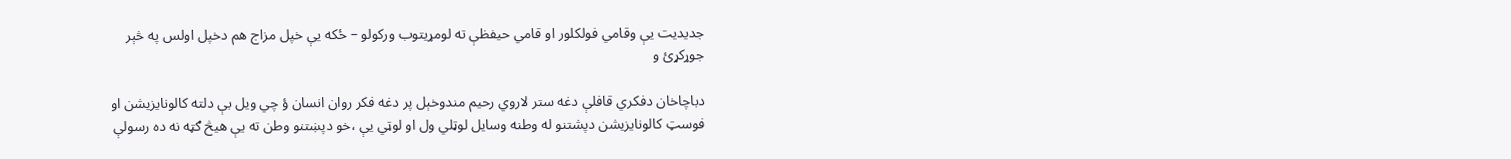جديديت يې وقامي فولکلور او قامي حيفظې ته لومړیتوب ورکولو – ځکه يې خپل مزاج هم دخپل اولس په څېر جوړکړئ و

دباچاخان دفکري قافلې دغه ستر لاروي رحيم مندوخېل پر دغه فکر روان انسان ؤ چي ويل بې دلته کالونايزيشن او فوسټ کالونايزيشن دپشتنو له وطنه وسايل لوټلي ول او لوټي يې ،خو دپښتنو وطن ته يې هيڅ ګټه نه ده رسولې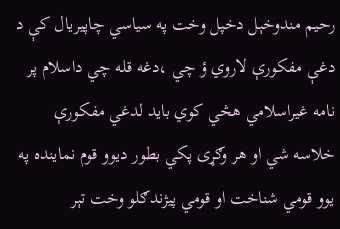رحيم مندوخېل دخپل وخت په سياسي چاپيريال کې د دغې مفکورې لاروي ؤ چي ،دغه قله چي داسلام پر نامه غيراسلامي هڅي کوي بايد لدغي مفکورې خلاسه شي او هر وګړی پکي بطور ديوو قوم نماينده په يوو قومي شناخت او قومي پيژندګلو وخت تېر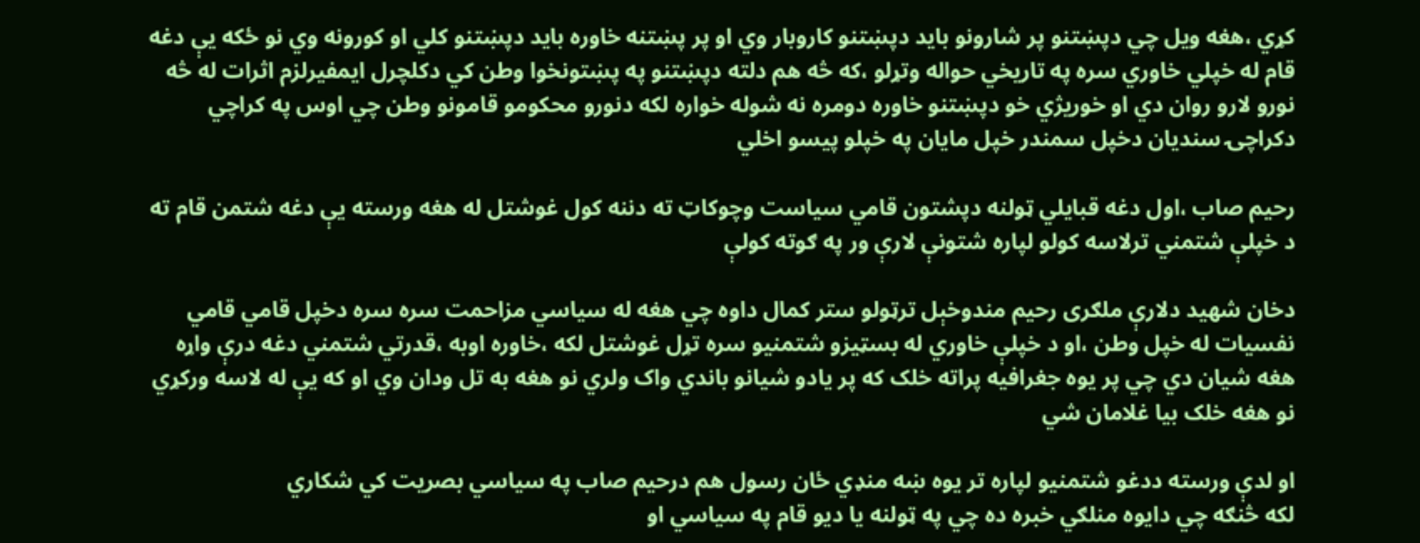کړي ،هغه ويل چي دپښتنو پر شارونو بايد دپښتنو کاروبار وي او پر پښتنه خاوره بايد دپښتنو کلي او کورونه وي نو ځکه يې دغه قام له خپلي خاوري سره په تاريخي حواله وتړلو ،که څه هم دلته دپښتنو په پښتونخوا وطن کي دکلچرل ايمفيرلزم اثرات له څه نورو لارو روان دي او خوريژي خو دپښتنو خاوره دومره نه شوله خواره لکه دنورو محکومو قامونو وطن چي اوس په کراچي دکراچۍ سنديان دخپل سمندر خپل مايان په خپلو پيسو اخلي

رحيم صاب ،اول دغه قبايلي ټولنه دپشتون قامي سياست وچوکاټ ته دننه کول غوشتل له هغه ورسته يې دغه شتمن قام ته د خپلې شتمني ترلاسه کولو لپاره شتونې لارې ور په ګوته کولې

دخان شهيد دلارې ملګری رحيم مندوخېل ترټولو ستر کمال داوه چي هغه له سياسي مزاحمت سره سره دخپل قامي قامي نفسيات له خپل وطن ،او د خپلې خاوري له بسټیزو شتمنيو سره تړل غوشتل لکه ،خاوره اوبه ،قدرتي شتمني دغه درې واړه هغه شيان دي چي پر يوه جغرافيه پراته خلک که پر یادو شيانو باندي واک ولري نو هغه به تل ودان وي او که يې له لاسه ورکړي نو هغه خلک بيا غلامان شي

او لدې ورسته ددغو شتمنيو لپاره تر يوه ښه منډي ځان رسول هم درحيم صاب په سياسي بصريت کي شکاري
لکه څنګه چي دايوه منلګي خبره ده چي په ټولنه يا ديو قام په سياسي او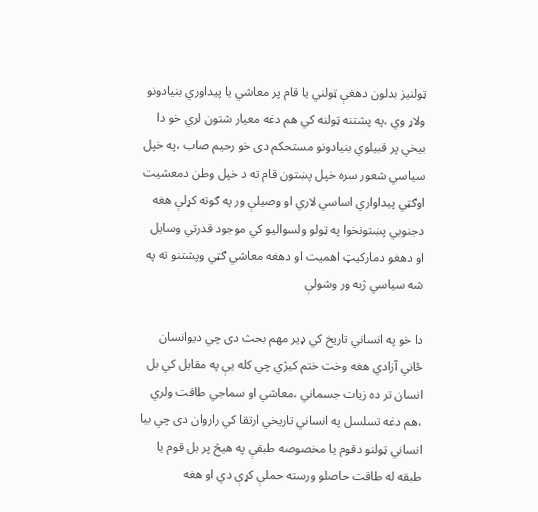ټولنيز بدلون دهغې ټولني يا قام پر معاشي يا پيداوري بنيادونو ولاړ وي ،په پشتنه ټولنه کي هم دغه معيار شتون لري خو دا بيخي پر قبيلوي بنيادونو مستحکم دی خو رحيم صاب ،په خپل سياسي شعور سره خپل پښتون قام ته د خپل وطن دمعشيت اوګټي پيداواري اساسي لاري او وصيلې ور په ګوته کړلې هغه دجنوبي پښتونخوا په ټولو ولسواليو کي موجود قدرتي وسايل او دهغو دمارکيټ اهميت او دهغه معاشي ګټي وپشتنو ته په شه سياسي ژبه ور وشولې

دا خو په انساني تاريخ کي ډير مهم بحث دی چي ديوانسان ځاني آزادي هغه وخت ختم کيژي چي کله يې په مقابل کي بل انسان تر ده زيات جسماني ،معاشي او سماجي طاقت ولري ،هم دغه تسلسل په انساني تاريخي ارتقا کي راروان دی چي بيا انساني ټولنو دقوم يا مخصوصه طبقې په هيڅ پر بل قوم يا طبقه له طاقت حاصلو ورسته حملې کړې دي او هغه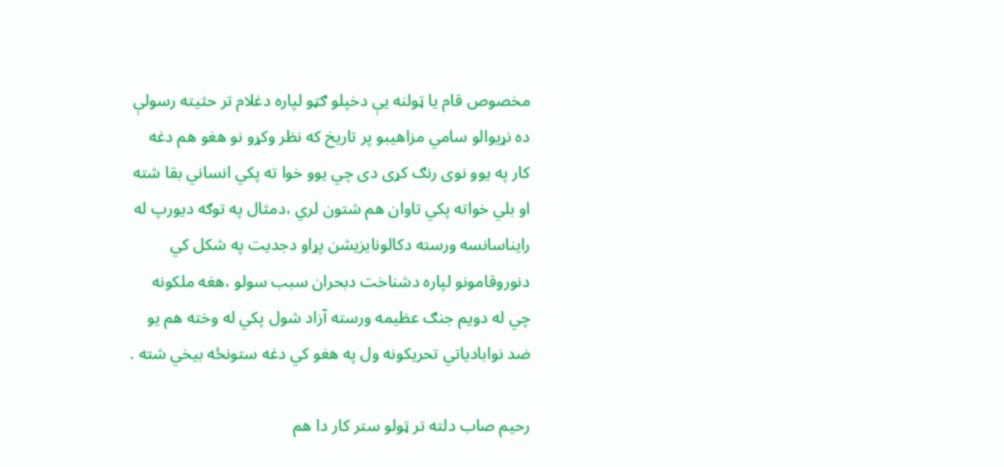مخصوص قام يا ټولنه يې دخپلو ګټو لپاره دغلام تر حثيته رسولې ده نړيوالو سامي مزاهيبو پر تاريخ که نظر وکړو نو هغو هم دغه کار په يوو نوی رنګ کړی دی چي يوو خوا ته پکي انساني بقا شته او بلي خواته پکي تاوان هم شتون لري ،دمثال په توګه ديورپ له رايناسانسه ورسته دکالونايزيشن پړاو دجديت په شکل کي دنوروقامونو لپاره دشناخت دبحران سبب سولو ،هغه ملکونه چي له دويم جنګ عظيمه ورسته آزاد شول پکي له وخته هم يو ضد نوابادياتي تحريکونه ول په هغو کي دغه ستونځه بيخي شته .

رحيم صاب دلته تر ټولو ستر کار دا هم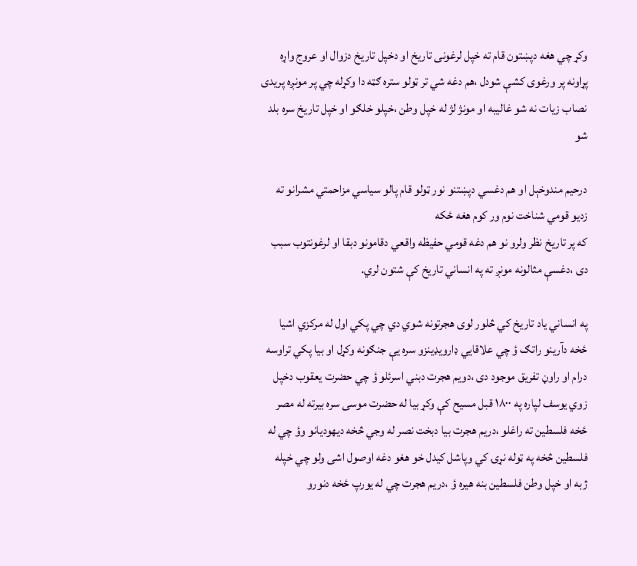وکړ چي هغه دپښتون قام ته خپل لرغونی تاريخ او دخپل تاريخ دزوال او عروج واړه پړاونه پر ورغوی کشې شودل ،هم دغه شي تر ټولو ستره ګټه دا وکړله چي پر مونږه پريدی نصاب زيات نه شو غاليبه او مونژ لژ له خپل وطن ،خپلو خلګو او خپل تاريخ سره بلد شو

درحيم مندوخېل او هم دغسي دپښتنو نور ټولو قام پالو سياسي مزاحمتي مشرانو ته زديو قومي شناخت نوم ور کوم هغه ځکه
که پر تاريخ نظر ولرو نو هم دغه قومي حفيظه واقعي دقامونو دبقا او لرغونتوب سبب دی ،دغسې مثالونه مونږ ته په انساني تاريخ کې شتون لري.

په انساني ياد تاريخ کي څلور لوی هجرتونه شوي دي چي پکي اول له مرکزي اشيا ځخه دآرينو راتګ ؤ چي علاقايي ډارويډينزو سره يې جنګونه وکړل او بيا پکي تراوسه درام او راوڼ تفريق موجود دی ،دويم هجرت دبني اسرئلو ؤ چي حضرت يعقوب دخپل زوي يوسف لپاره په ۱۸۰۰ قبل مسیح کې وکړ بيا له حضرت موسی سره بيرته له مصر ځخه فلسطين ته راغلو ،دريم هجرت بيا دبخت نصر له وجي څخه ديهوديانو وؤ چي له فلسطين څخه په ټوله نړۍ کي وپاشل کيدل خو هغو دغه اوصول اشی ولو چي خپله ژبه او خپل وطن فلسطين بنه هيره ؤ ،دريم هجرت چي له يورپ ځخه دنورو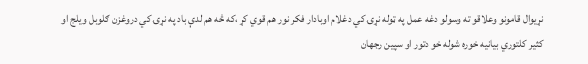نړيوال قامونو وعلاقو ته وسولو دغه عمل په ټوله نړۍ کي دغلام اوبادار فکر نور هم قوي کړ ،که څه هم لدې باد په نړۍ کي دروغزن ګلوبل ويلج او کثير کلتوري بيانيه خوره شوله خو دتور او سپين رجهان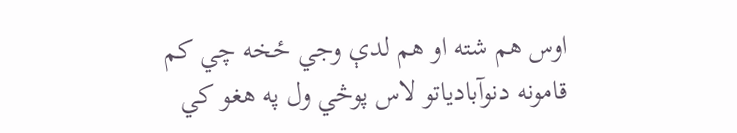اوس هم شته او هم لدې وجي ځخه چي کم قامونه دنوآبادياتو لاس پوڅي ول په هغو کي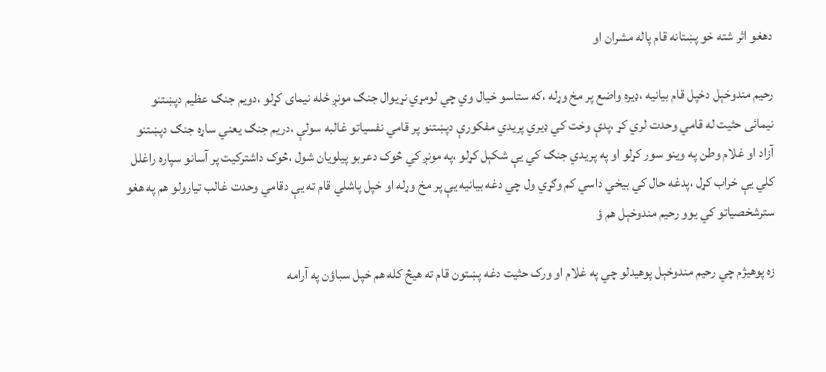دهغو اثر شته خو پښتانه قام پاله مشران او

رحيم مندوخېل دخپل قام بيانيه ،ډيره واضع پر مخ وړله ،که ستاسو خيال وي چي لومړي نړیوال جنګ مونږ ځله نيمای کړلو ،دويم جنګ عظيم دپښتنو نيمائی حثيت له قامي وحدت لري کړ ،پدې وخت کي ډيري پريدي مفکورې دپښتنو پر قامي نفسياتو غالبه سولې ،دريم جنګ يعني ساړه جنګ دپښتنو آزاد او غلام وطن په وينو سور کړلو او په پريدي جنګ کي يې شکېل کړلو ،په مونږ کي څوک دعربو پيلويان شول ،څوک داشترکيت پر آسانو سپاره راغلل کلي يې خراب کړل ،پدغه حال کي بيخي داسي کم وګړي ول چي دغه بيانيه يې پر مخ وړله او خپل پاشلي قام ته يې دقامي وحدت غالب تيارولو هم په هغو سترشخصياتو کي يوو رحيم مندوخېل هم ؤ

زه پوهيژم چي رحيم مندوخېل پوهيدلو چي په غلام او ورک حثيت دغه پښتون قام ته هيڅ کله هم خپل سباؤن په آرامه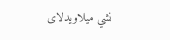نشي ميلاويدلای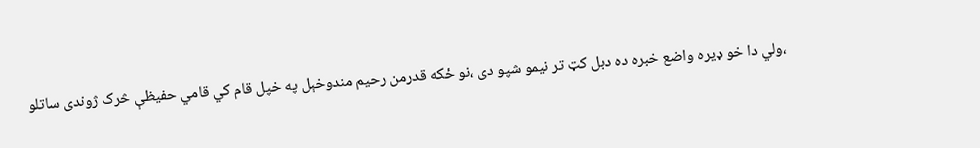،ولي دا خو ډيره واضع خبره ده دبل کټ تر نيمو شپو دی ،نو ځکه قدرمن رحيم مندوخېل په خپل قام کي قامي حفیظې څرک ژوندی ساتلو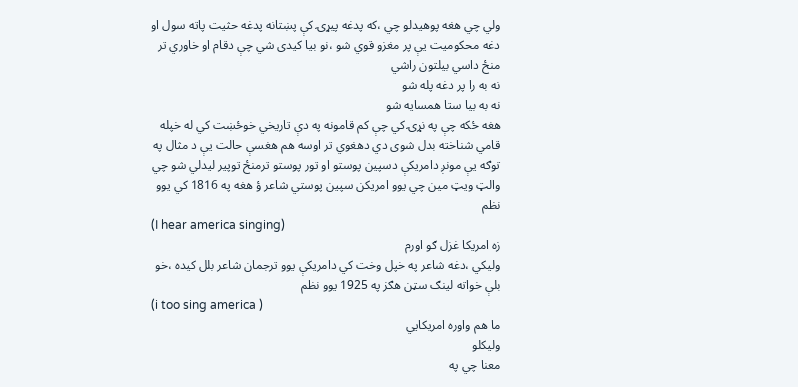ولي چي هغه پوهيدلو چي ،که پدغه پیړۍ کې پښتانه پدغه حثيت پاته سول او دغه محکوميت يې پر مغزو قوي شو ،نو بيا کيدی شي چې دقام او خاوري تر منځ داسي بيلتون راشي
نه به را پر دغه پله شو
نه به بيا ستا همسايه شو
هغه ځکه چې په نړۍ کي چې کم قامونه په دې تاريخي خوځښت کي له خپله قامي شناخته بدل شوی دي دهغوي تر اوسه هم هغسې حالت یې د مثال په توګه يې مونږ دامريکې دسپين پوستو او تور پوستو ترمنځ توپير ليدلي شو چي
والټ ويټ مين چي يوو امريکن سپين پوستي شاعر ؤ هغه په 1816 کي يوو نظم
(I hear america singing)
زه امريکا غزل ګو اورم
وليکي ،دغه شاعر په خپل وخت کي دامريکې يوو ترجمان شاعر بلل کيده ،خو بلې خواته لينګ سټن هګز په 1925 يوو نظم
(i too sing america )
ما هم واوره امريکايي
وليکلو
معنا چي په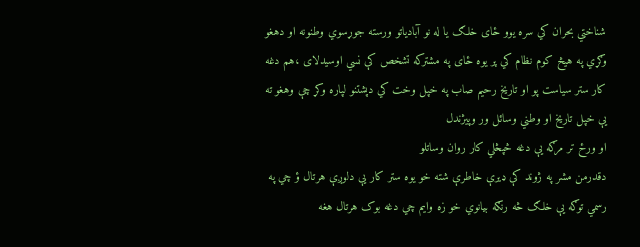شناختي بحران کي سره يوو ځای خلګ يا له نو آبادياتو ورسته جوړسوي وطنونه او دهغو وګړي په هيڅ کوم نظام کي پر يوه ځای په مشترکه تشخص کې نسي اوسيدلای ،هم دغه کار ستر سياست پو او تاريخ رحيم صاب په خپل وخت کي دپشتنو لپاره وکړ چې وهغو ته يې خپل تاريخ او وطني وسائل ور وپيژندل
او ورځ تر مرګه يې دغه څپڅلي کار روان وساتلو
دقدرمن مشر په ژوند کې ډيرې خاطرې شته خو يوه ستر کار يې دلوږې هرتال ؤ چي په رسمي توګه يې خلګ څه رنګه بيانوي خو زه وايم چي دغه بوک هرتال هغه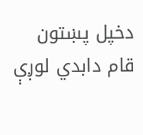دخپل پښتون قام دابدي لوږې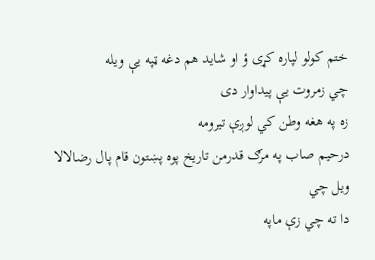ختم کولو لپاره کړی ؤ او شايد هم دغه ټپه يې ويله
چي زمروت يې پيداوار دی
زه په هغه وطن کي لوږې تيرومه
درحيم صاب په مرګ قدرمن تاريخ پوه پښتون قام پال رضالالا ويل چي
دا ته چي زې ماپه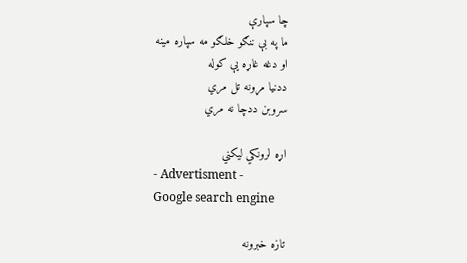چا سپارې
ما په بې ننګو خلګو مه سپاره مينه
او دغه غاړه يې کوله
ددنيا مړونه تل مري
سروبن ددچا نه مري

اړه لرونکي ليکني
- Advertisment -
Google search engine

تازه خبرونه